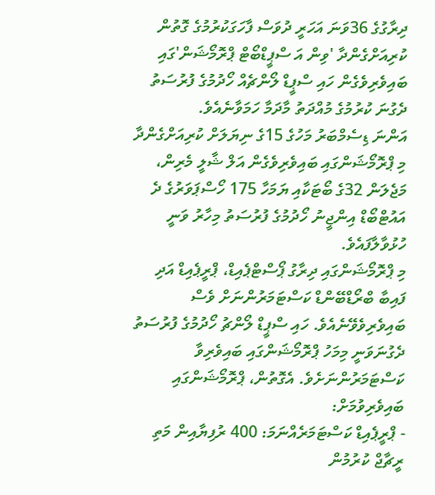ދިރާގުގެ 36ވަނަ އަހަރީ ދުވަސް ފާހަގަކުރުމުގެ ގޮތުން ކުރިއަށްގެންދާ 'ވިން އަ ސްޕީޑްބޯޓް ޕްރޮމޯޝަން'ގައި ބައިވެރިވެގެން ހައި ސްޕީޑް ލޯންޗެއް ހޯދުމުގެ ފުރުސަތު ދެގުނަ ކުރުމުގެ މުއްދަތު މާދަމާ ހަމަވާނެއެވެ.
އަންނަ ޑިސެމްބަރު މަހުގެ 15ގެ ނިޔަލަށް ކުރިއަށްގެންދާ މި ޕްރޮމޯޝަންގައި ބައިވެރިވެގެން އަލް ޝާލީ މެރިން، މަޖެލަން 32ގެ ބޯޓަކާއި ޔަމަހާ 175 ހޯސްޕަވަރުގެ ދެ އައުޓްބޯޑް އިންޖީނު ހޯދުމުގެ ފުރުސަތު މިހާރު ވަނީ ހުޅުވާލާފައެވެ.
މި ޕްރޮމޯޝަންގައި ދިރާގު ޕޯސްޓްޕެއިޑް، ޕްރީޕެއިޑް އަދި ފައިބާ ބްރޯޑްބޭންޑް ކަސްޓަމަރުންނަށް ވެސް ބައިވެރިވެވޭނެއެވެ. ހައި ސްޕީޑް ލޯންޗު ހޯދުމުގެ ފުރުސަތު ދެގުނަވަނީ މިމަހު ޕްރޮމޯޝަންގައި ބައިވެރިވާ ކަސްޓަމަރުންނަށެވެ. އެގޮތުން، ޕްރޮމޯޝަންގައި ބައިވެރިވުމަށް:
- ޕްރީޕެއިޑް ކަސްޓަމަރެއްނަމަ: 400 ރުފިޔާއިން މަތި ރީޗާޖް ކުރުމުން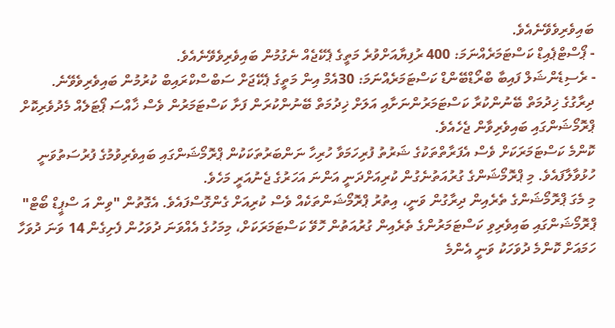ބައިވެރިވެވޭނެއެވެ.
- ޕޯސްޓްޕެއިޑް ކަސްޓަމަރެއްނަމަ: 400 ރުފިޔާއަށްވުރެ މަތީގެ ޕެކޭޖެއް ނެގުމުން ބައިވެރިވެވޭނެއެވެ.
- ރެސިޑެންޝަލް ފައިބާ ބްރޯޑްބޭންޑް ކަސްޓަމަރެއްނަމަ: 30އެމް އިން މަތީގެ ޕެކޭޖަށް ސަބްސްކްރައިބް ކުރުމުން ބައިވެރިވެވޭނެ.
ދިރާގުގެ ޚިދުމަތް ބޭނުންކުރާ ކަސްޓަމަރުންނަށާއި އަލަށް ޚިދުމަތް ބޭނުންކުރަން ފަށާ ކަސްޓަމަރުން ވެސް ޚާއްސަ ޕޯޓަލެއް މެދުވެރިކޮށް ޕްރޮމޯޝަންގައި ބައިވެރިވާން ޖެހެއެވެ.
ކޮންމެ ކަސްޓަމަރަކަށް ވެސް އެފަރާތްތަކުގެ ޝަރުތު ފުރިހަމަވާ ހުރިހާ ނަންބަރުތަކަކުން ޕްރޮމޯޝަންގައި ބައިވެރިވުމުގެ ފުރުސަތުވަނީ ހުޅުވާލާފައެވެ. މި ޕްރޮމޯޝަންގެ ގުރުއަތުނެގުން ކުރިއަށްދަނީ އަންނަ އަހަރުގެ ޖެނުއަރީ މަހެވެ.
މި މެގަ ޕްރޮމޯޝަންގެ ތެރެއިން ދިރާގުން ވަނީ، އިތުރު ޕްރޮމޯޝަންތަކެއް ވެސް ކުރިއަށް ގެންގޮސްފައެވެ. އެގޮތުން "ވިން އަ ސްޕީޑް ބޯޓް" ޕްރޮމޯޝަންގައި ބައިވެރިވި ކަސްޓަމަރުންގެ ތެރެއިން ގުރުއަތުން ހޮވޭ ކަސްޓަމަރަކަށް، މިމަހުގެ އެއްވަނަ ދުވަހުން ފެށިގެން 14 ވަނަ ދުވަހާ ހަމައަށް ކޮންމެ ދުވަހަކު ވަނީ އެންމެ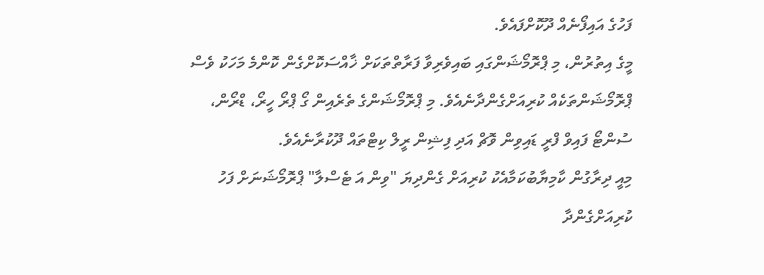ފަހުގެ އައިފޯނެއް ދޫކޮށްފައެވެ.
މީގެ އިތުރުން، މި ޕްރޮމޯޝަންގައި ބައިވެރިވާ ފަރާތްތަކަށް ޚާއްސަކޮށްގެން ކޮންމެ މަހަކު ވެސް ޕްރޮމޯޝަންތަކެއް ކުރިއަށްގެންދާނެއެވެ. މި ޕްރޮމޯޝަންގެ ތެރެއިން ގޯ ޕްރޯ ހީރޯ، ޑްރޯން، ސުންޓޯ ފައިވް ފްރީ ޑައިވިން ވޮޗް އަދި ފިޝިން ރީލް ކިޓްތައް ދޫކުރާނެއެވެ.
މިއީ ދިރާގުން ކާމިޔާބުކަމާއެކު ކުރިއަށް ގެންދިޔަ "ވިން އަ ޓެސްލާ" ޕްރޮމޯޝަނަށް ފަހު ކުރިއަށްގެންދާ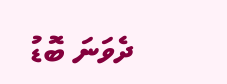ދެވަނަ ބޮޑު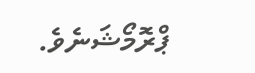ޕްރޮމޯޝަނެވެ.